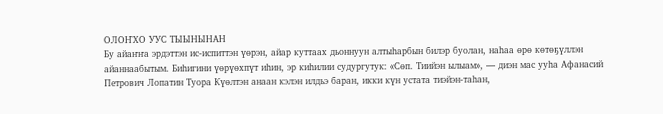ОЛОҤХО УУС ТЫЫНЫНАН
Бу айаҥҥа эрдэттэн ис-испиттэн үөрэн, айар куттаах дьоннуун алтыһарбын билэр буолан, наһаа өрө көтөҕүллэн айаннаабытым. Биһигини үөрүөхпүт иһин, эр киһилии судургутук: «Сөп. Тиийэн ылыам», — диэн мас ууһа Афанасий Петрович Лопатин Туора Күөлтэн анаан кэлэн илдьэ баран, икки күн устата тиэйэн-таһан,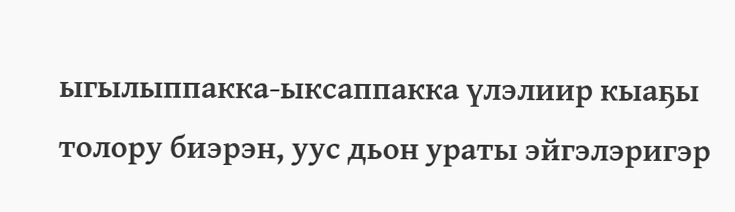ыгылыппакка-ыксаппакка үлэлиир кыаҕы толору биэрэн, уус дьон ураты эйгэлэригэр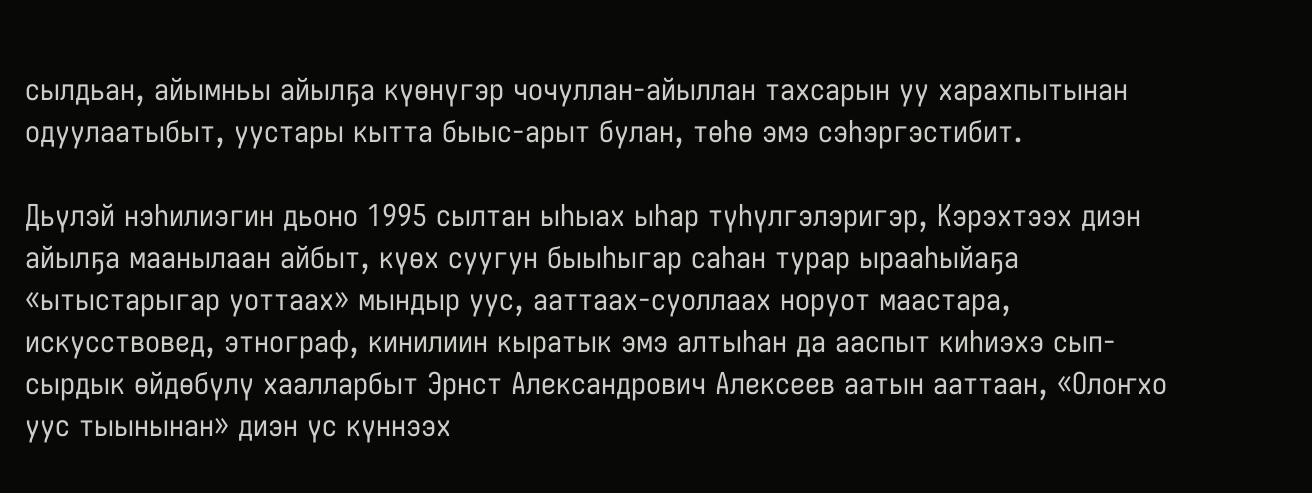сылдьан, айымньы айылҕа күөнүгэр чочуллан-айыллан тахсарын уу харахпытынан одуулаатыбыт, уустары кытта быыс-арыт булан, төһө эмэ сэһэргэстибит.

Дьүлэй нэһилиэгин дьоно 1995 сылтан ыһыах ыһар түһүлгэлэригэр, Кэрэхтээх диэн айылҕа маанылаан айбыт, күөх суугун быыһыгар саһан турар ырааһыйаҕа «ытыстарыгар уоттаах» мындыр уус, ааттаах-суоллаах норуот маастара, искусствовед, этнограф, кинилиин кыратык эмэ алтыһан да ааспыт киһиэхэ сып-сырдык өйдөбүлү хаалларбыт Эрнст Александрович Алексеев аатын ааттаан, «Олоҥхо уус тыынынан» диэн үс күннээх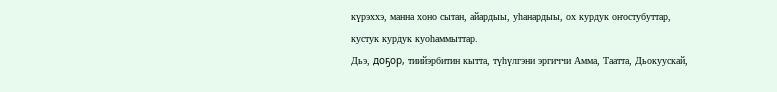күрэххэ, манна хоно сытан, айардыы, уһанардыы, ох курдук оҥостубуттар, кустук курдук куоһаммыттар.
Дьэ, доҕор, тиийэрбитин кытта, түһүлгэни эргиччи Амма, Таатта, Дьокуускай,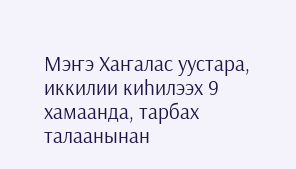Мэҥэ Хаҥалас уустара, иккилии киһилээх 9 хамаанда, тарбах талаанынан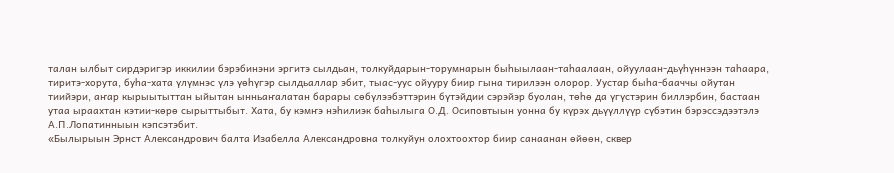талан ылбыт сирдэригэр иккилии бэрэбинэни эргитэ сылдьан, толкуйдарын-торумнарын быһыылаан-таһаалаан, ойуулаан-дьүһүннээн таһаара, тиритэ-хорута, буһа-хата үлүмнэс үлэ үөһүгэр сылдьаллар эбит, тыас-уус ойууру биир гына тирилээн олорор. Уустар быһа-бааччы ойутан тиийэри, аҥар кырыытыттан ыйытан ынньаҥалатан барары сөбүлээбэттэрин бүтэйдии сэрэйэр буолан, төһө да үгүстэрин биллэрбин, бастаан утаа ыраахтан кэтии-көрө сырыттыбыт. Хата, бу кэмҥэ нэһилиэк баһылыга О.Д. Осиповтыын уонна бу күрэх дьүүллүүр сүбэтин бэрэссэдээтэлэ А.П.Лопатинныын кэпсэтэбит.
«Былырыын Эрнст Александрович балта Изабелла Александровна толкуйун олохтоохтор биир санаанан өйөөн, сквер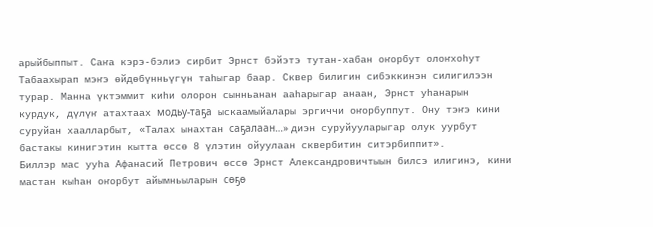арыйбыппыт. Саҥа кэрэ-бэлиэ сирбит Эрнст бэйэтэ тутан-хабан оҥорбут олоҥхоһут Табаахырап мэҥэ өйдөбүнньүгүн таһыгар баар. Сквер билигин сибэккинэн силигилээн турар. Манна үктэммит киһи олорон сынньанан ааһарыгар анаан, Эрнст уһанарын курдук, дүлүҥ атахтаах модьу-таҕа ыскаамыйалары эргиччи оҥорбуппут. Ону тэҥэ кини суруйан хаалларбыт, «Талах ынахтан саҕалаан…» диэн суруйууларыгар олук уурбут бастакы кинигэтин кытта өссө 8 үлэтин ойуулаан сквербитин ситэрбиппит».
Биллэр мас ууһа Афанасий Петрович өссө Эрнст Александровичтыын билсэ илигинэ, кини мастан кыһан оҥорбут айымньыларын сөҕө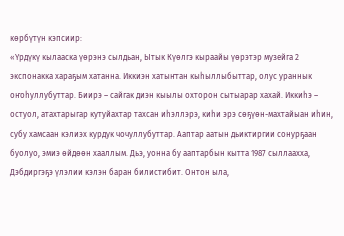көрбүтүн кэпсиир:
«Үрдүкү кылааска үөрэнэ сылдьан, Ытык Күөлгэ кыраайы үөрэтэр музейга 2 экспонакка хараҕым хатанна. Иккиэн хатыҥтан кыһыллыбыттар, олус ураннык оҥоһуллубуттар. Биирэ – сайгак диэн кыылы охторон сытыарар хахай. Иккиһэ – остуол, атахтарыгар кутуйахтар тахсан иһэллэрэ, киһи эрэ сөҕүөн-махтайыан иһин, субу хамсаан кэлиэх курдук чочуллубуттар. Ааптар аатын дьиктиргии сонурҕаан буолуо, эмиэ өйдөөн хааллым. Дьэ, уонна бу ааптарбын кытта 1987 сыллаахха, Дэбдиргэҕэ үлэлии кэлэн баран билистибит. Онтон ыла,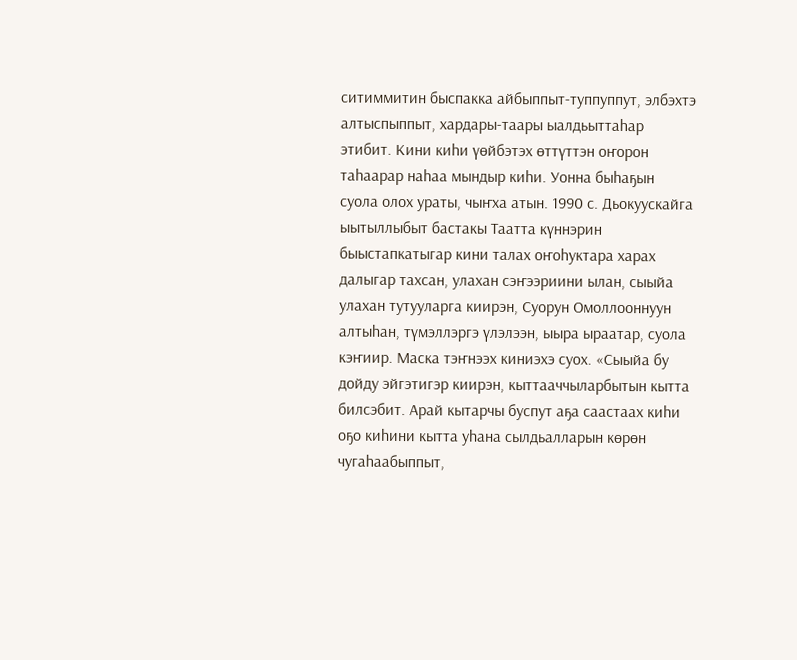ситиммитин быспакка айбыппыт-туппуппут, элбэхтэ алтыспыппыт, хардары-таары ыалдьыттаһар этибит. Кини киһи үөйбэтэх өттүттэн оҥорон таһаарар наһаа мындыр киһи. Уонна быһаҕын суола олох ураты, чыҥха атын. 1990 с. Дьокуускайга ыытыллыбыт бастакы Таатта күннэрин быыстапкатыгар кини талах оҥоһуктара харах далыгар тахсан, улахан сэҥээриини ылан, сыыйа улахан тутууларга киирэн, Суорун Омоллооннуун алтыһан, түмэллэргэ үлэлээн, ыыра ыраатар, суола кэҥиир. Маска тэҥнээх киниэхэ суох. «Сыыйа бу дойду эйгэтигэр киирэн, кыттааччыларбытын кытта билсэбит. Арай кытарчы буспут аҕа саастаах киһи оҕо киһини кытта уһана сылдьалларын көрөн чугаһаабыппыт,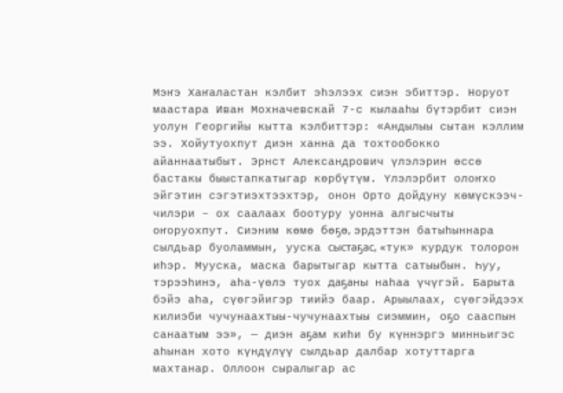Мэҥэ Хаҥаластан кэлбит эһэлээх сиэн эбиттэр. Норуот маастара Иван Мохначевскай 7-с кылааһы бүтэрбит сиэн уолун Георгийы кытта кэлбиттэр: «Андылыы сытан кэллим ээ. Хойутуохпут диэн ханна да тохтообокко айаннаатыбыт. Эрнст Александрович үлэлэрин өссө бастакы быыстапкатыгар көрбүтүм. Үлэлэрбит олоҥхо эйгэтин сэгэтиэхтээхтэр, онон Орто дойдуну көмүскээч-чилэри – ох саалаах боотуру уонна алгысчыты оҥоруохпут. Сиэним көмө бөҕө, эрдэттэн батыһыннара сылдьар буоламмын, ууска сыстаҕас, «тук» курдук толорон иһэр. Мууска, маска барытыгар кытта сатыыбын. Һуу, тэрээһинэ, аһа-үөлэ туох даҕаны наһаа үчүгэй. Барыта бэйэ аһа, сүөгэйигэр тиийэ баар. Арыылаах, сүөгэйдээх килиэби чучунаахтыы-чучунаахтыы сиэммин, оҕо сааспын санаатым ээ», — диэн аҕам киһи бу күннэргэ минньигэс аһынан хото күндүлүү сылдьар далбар хотуттарга махтанар. Оллоон сыралыгар ас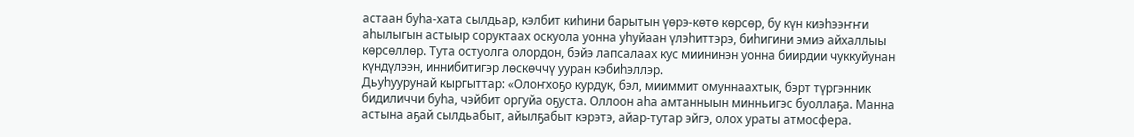астаан буһа-хата сылдьар, кэлбит киһини барытын үөрэ-көтө көрсөр, бу күн киэһээҥҥи аһылыгын астыыр соруктаах оскуола уонна уһуйаан үлэһиттэрэ, биһигини эмиэ айхаллыы көрсөллөр. Тута остуолга олордон, бэйэ лапсалаах кус миининэн уонна биирдии чуккуйунан күндүлээн, иннибитигэр лөскөччү ууран кэбиһэллэр.
Дьуһуурунай кыргыттар: «Олоҥхоҕо курдук, бэл, мииммит омуннаахтык, бэрт түргэнник бидиличчи буһа, чэйбит оргуйа оҕуста. Оллоон аһа амтанныын минньигэс буоллаҕа. Манна астына аҕай сылдьабыт, айылҕабыт кэрэтэ, айар-тутар эйгэ, олох ураты атмосфера.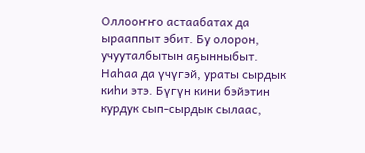Оллооҥҥо астаабатах да ырааппыт эбит. Бу олорон, учууталбытын аҕынныбыт. Наһаа да үчүгэй, ураты сырдык киһи этэ. Бүгүн кини бэйэтин курдук сып-сырдык сылаас,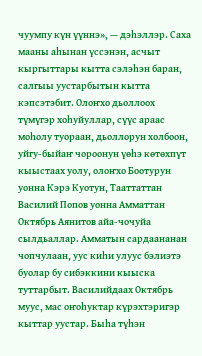чуумпу күн үүннэ», — дэһэллэр. Саха мааны аһынан үссэнэн, асчыт кыргыттары кытта сэлэһэн баран, салгыы уустарбытын кытта кэпсэтэбит. Олоҥхо дьоллоох түмүгэр хоһуйуллар, сүүс араас моһолу туораан, дьоллорун холбоон, уйгу-быйаҥ чороонун үөһэ көтөхпүт кыыстаах уолу, олоҥхо Боотурун уонна Кэрэ Куотун, Тааттаттан Василий Попов уонна Амматтан Октябрь Аянитов айа-чочуйа сылдьаллар. Амматын сардаананан чопчулаан, уус киһи улуус бэлиэтэ буолар бу сибэккини кыыска туттарбыт. Василийдаах Октябрь муус, мас оҥоһуктар күрэхтэригэр кыттар уустар. Быһа түһэн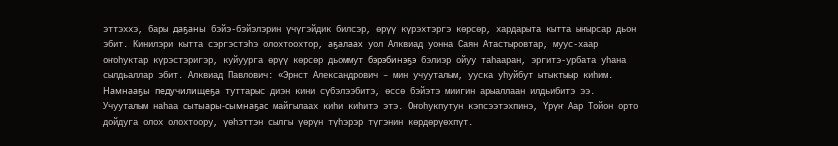эттэххэ, бары даҕаны бэйэ-бэйэлэрин үчүгэйдик билсэр, өрүү күрэхтэргэ көрсөр, хардарыта кытта ыҥырсар дьон эбит. Кинилэри кытта сэргэстэһэ олохтоохтор, аҕалаах уол Алквиад уонна Саян Атастыровтар, муус-хаар оҥоһуктар күрэстэригэр, куйуурга өрүү көрсөр дьоммут бэрэбинэҕэ бэлиэр ойуу таһааран, эргитэ-урбата уһана сылдьаллар эбит. Алквиад Павлович: «Эрнст Александрович – мин учууталым, ууска уһуйбут ытыктыыр киһим. Намнааҕы педучилищеҕа туттарыс диэн кини сүбэлээбитэ, өссө бэйэтэ миигин арыаллаан илдьибитэ ээ. Учууталым наһаа сытыары-сымнаҕас майгылаах киһи киһитэ этэ. Оҥоһукпутун кэпсээтэхпинэ, Үрүҥ Аар Тойон орто дойдуга олох олохтоору, үөһэттэн сылгы үөрүн түһэрэр түгэнин көрдөрүөхпүт.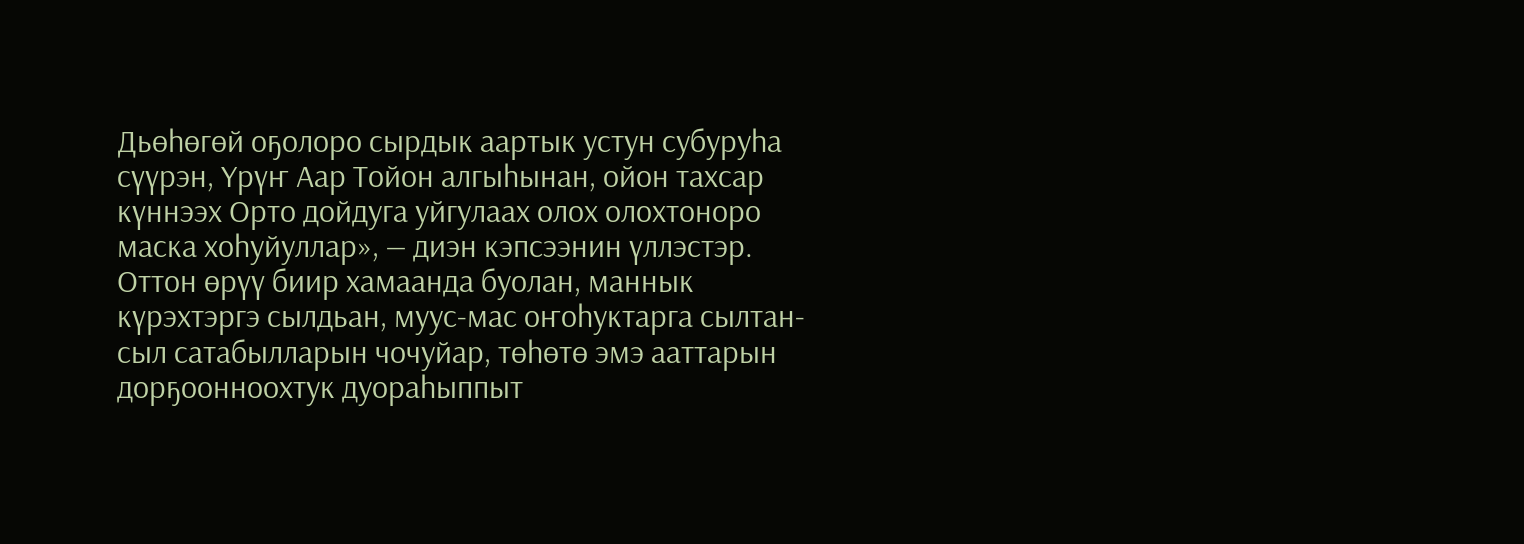Дьөһөгөй оҕолоро сырдык аартык устун субуруһа сүүрэн, Үрүҥ Аар Тойон алгыһынан, ойон тахсар күннээх Орто дойдуга уйгулаах олох олохтоноро маска хоһуйуллар», — диэн кэпсээнин үллэстэр. Оттон өрүү биир хамаанда буолан, маннык күрэхтэргэ сылдьан, муус-мас оҥоһуктарга сылтан-сыл сатабылларын чочуйар, төһөтө эмэ ааттарын дорҕоонноохтук дуораһыппыт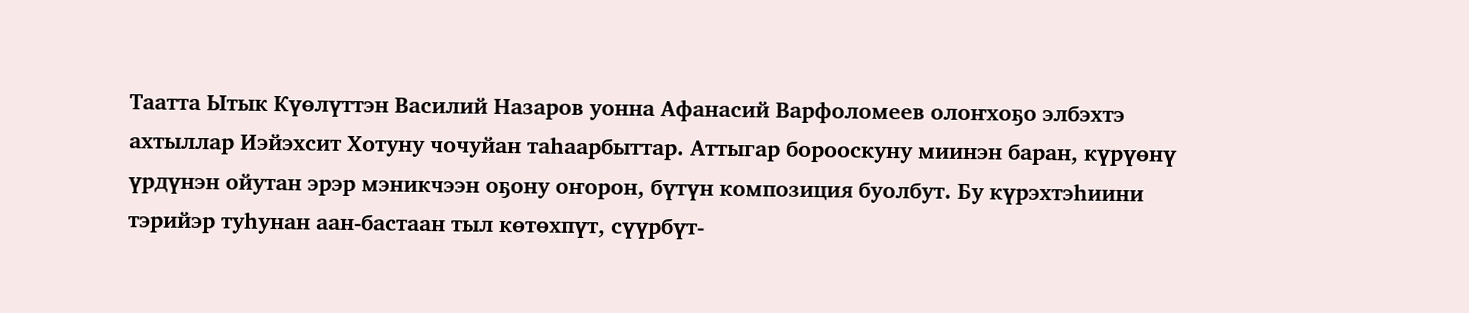Таатта Ытык Күөлүттэн Василий Назаров уонна Афанасий Варфоломеев олоҥхоҕо элбэхтэ ахтыллар Иэйэхсит Хотуну чочуйан таһаарбыттар. Аттыгар борооскуну миинэн баран, күрүөнү үрдүнэн ойутан эрэр мэникчээн оҕону оҥорон, бүтүн композиция буолбут. Бу күрэхтэһиини тэрийэр туһунан аан-бастаан тыл көтөхпүт, сүүрбүт-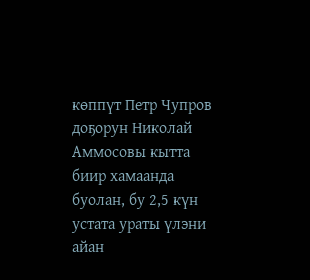көппүт Петр Чупров доҕорун Николай Аммосовы кытта биир хамаанда буолан, бу 2,5 күн устата ураты үлэни айан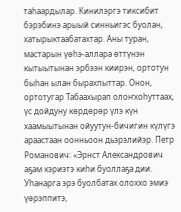таһаардылар. Кинилэргэ тиксибит бэрэбинэ арыый синньигэс буолан, хатырыктаабатахтар. Аны туран, мастарын үөһэ-аллара өттүнэн кытыытынан эрбээн киирэн, ортотун быһан ылан бырахпыттар. Онон, ортотугар Табаахырап олоҥхоһуттаах, үс дойдуну көрдөрөр үлэ күн хаамыытынан ойуутун-бичигин күлүгэ араастаан оонньоон дьэрэлийэр. Петр Романович: «Эрнст Александрович аҕам кэриэтэ киһи буоллаҕа дии. Уһанарга эрэ буолбатах олоххо эмиэ үөрэппитэ,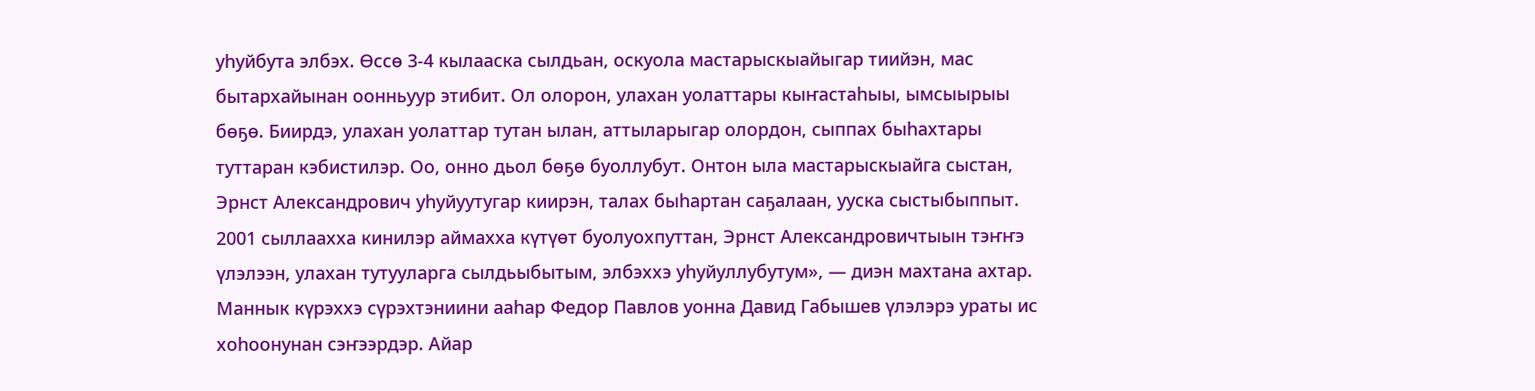уһуйбута элбэх. Өссө 3-4 кылааска сылдьан, оскуола мастарыскыайыгар тиийэн, мас бытархайынан оонньуур этибит. Ол олорон, улахан уолаттары кыҥастаһыы, ымсыырыы бөҕө. Биирдэ, улахан уолаттар тутан ылан, аттыларыгар олордон, сыппах быһахтары туттаран кэбистилэр. Оо, онно дьол бөҕө буоллубут. Онтон ыла мастарыскыайга сыстан, Эрнст Александрович уһуйуутугар киирэн, талах быһартан саҕалаан, ууска сыстыбыппыт. 2001 сыллаахха кинилэр аймахха күтүөт буолуохпуттан, Эрнст Александровичтыын тэҥҥэ үлэлээн, улахан тутууларга сылдьыбытым, элбэххэ уһуйуллубутум», — диэн махтана ахтар. Маннык күрэххэ сүрэхтэниини ааһар Федор Павлов уонна Давид Габышев үлэлэрэ ураты ис хоһоонунан сэҥээрдэр. Айар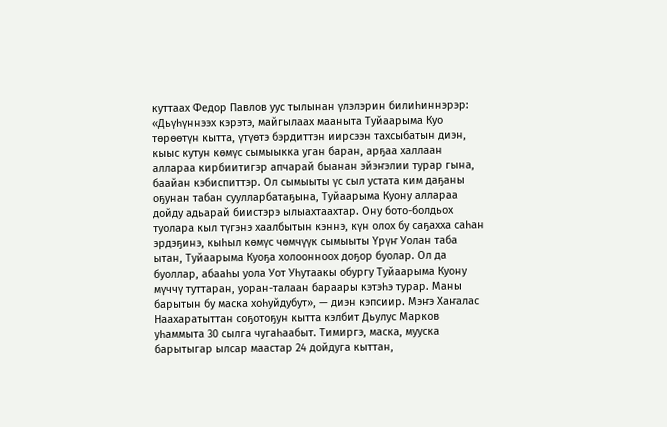куттаах Федор Павлов уус тылынан үлэлэрин билиһиннэрэр: «Дьүһүннээх кэрэтэ, майгылаах мааныта Туйаарыма Куо төрөөтүн кытта, үтүөтэ бэрдиттэн иирсээн тахсыбатын диэн, кыыс кутун көмүс сымыыкка уган баран, арҕаа халлаан аллараа кирбиитигэр апчарай быанан эйэҥэлии турар гына, баайан кэбиспиттэр. Ол сымыыты үс сыл устата ким даҕаны оҕунан табан суулларбатаҕына, Туйаарыма Куону аллараа дойду адьарай биистэрэ ылыахтаахтар. Ону бото-болдьох туолара кыл түгэнэ хаалбытын кэннэ, күн олох бу саҕахха саһан эрдэҕинэ, кыһыл көмүс чөмчүүк сымыыты Үрүҥ Уолан таба ытан, Туйаарыма Куоҕа холоонноох доҕор буолар. Ол да буоллар, абааһы уола Уот Уһутаакы обургу Туйаарыма Куону мүччү туттаран, уоран-талаан бараары кэтэһэ турар. Маны барытын бу маска хоһуйдубут», — диэн кэпсиир. Мэҥэ Хаҥалас Наахаратыттан соҕотоҕун кытта кэлбит Дьулус Марков уһаммыта 30 сылга чугаһаабыт. Тимиргэ, маска, мууска барытыгар ылсар маастар 24 дойдуга кыттан,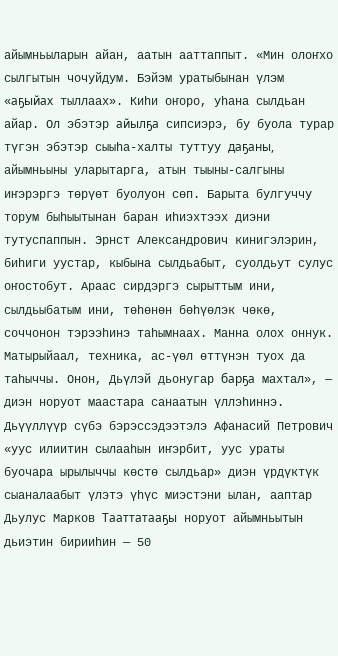айымньыларын айан, аатын ааттаппыт. «Мин олоҥхо сылгытын чочуйдум. Бэйэм уратыбынан үлэм «аҕыйах тыллаах». Киһи оҥоро, уһана сылдьан айар. Ол эбэтэр айылҕа сипсиэрэ, бу буола турар түгэн эбэтэр сыыһа-халты туттуу даҕаны, айымньыны уларытарга, атын тыыны-салгыны иҥэрэргэ төрүөт буолуон сөп. Барыта булгуччу торум быһыытынан баран иһиэхтээх диэни тутуспаппын. Эрнст Александрович кинигэлэрин, биһиги уустар, кыбына сылдьабыт, суолдьут сулус оҥостобут. Араас сирдэргэ сырыттым ини, сылдьыбатым ини, төһөнөн бөһүөлэк чөкө, соччонон тэрээһинэ таһымнаах. Манна олох оннук. Матырыйаал, техника, ас-үөл өттүнэн туох да таһыччы. Онон, Дьүлэй дьонугар барҕа махтал», — диэн норуот маастара санаатын үллэһиннэ. Дьүүллүүр сүбэ бэрэссэдээтэлэ Афанасий Петрович «уус илиитин сылааһын иҥэрбит, уус ураты буочара ырылыччы көстө сылдьар» диэн үрдүктүк сыаналаабыт үлэтэ үһүс миэстэни ылан, ааптар Дьулус Марков Тааттатааҕы норуот айымньытын дьиэтин бирииһин — 50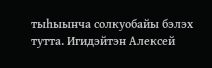тыһыынча солкуобайы бэлэх тутта. Игидэйтэн Алексей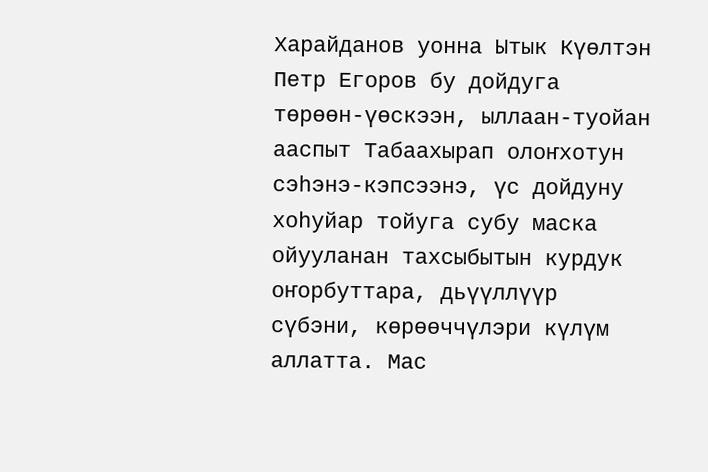Харайданов уонна Ытык Күөлтэн Петр Егоров бу дойдуга төрөөн-үөскээн, ыллаан-туойан ааспыт Табаахырап олоҥхотун сэһэнэ-кэпсээнэ, үс дойдуну хоһуйар тойуга субу маска ойууланан тахсыбытын курдук оҥорбуттара, дьүүллүүр сүбэни, көрөөччүлэри күлүм аллатта. Мас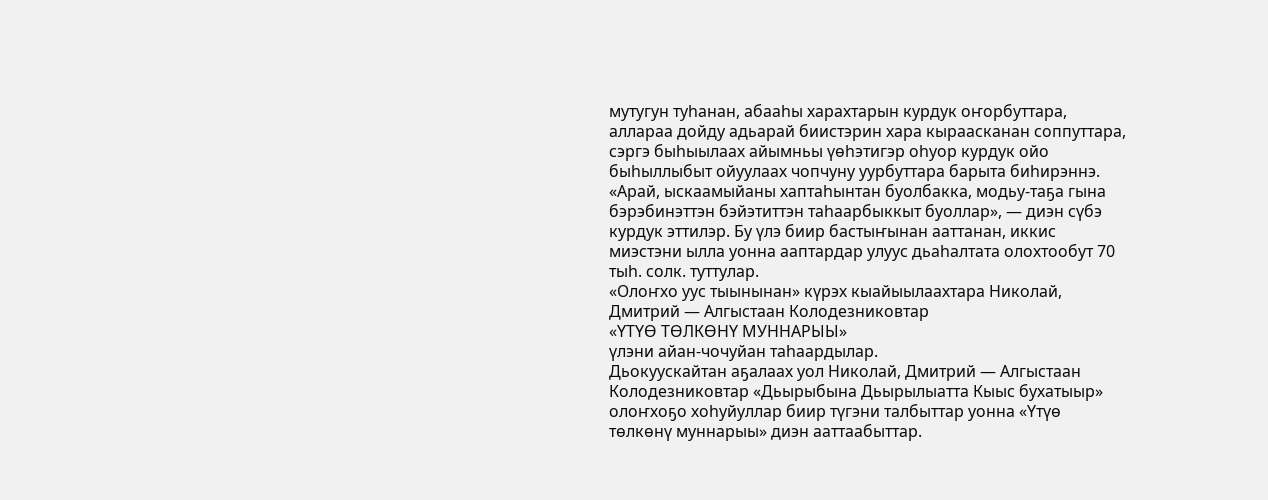мутугун туһанан, абааһы харахтарын курдук оҥорбуттара, аллараа дойду адьарай биистэрин хара кыраасканан соппуттара, сэргэ быһыылаах айымньы үөһэтигэр оһуор курдук ойо быһыллыбыт ойуулаах чопчуну уурбуттара барыта биһирэннэ. «Арай, ыскаамыйаны хаптаһынтан буолбакка, модьу-таҕа гына бэрэбинэттэн бэйэтиттэн таһаарбыккыт буоллар», — диэн сүбэ курдук эттилэр. Бу үлэ биир бастыҥынан ааттанан, иккис миэстэни ылла уонна ааптардар улуус дьаһалтата олохтообут 70 тыһ. солк. туттулар.
«Олоҥхо уус тыынынан» күрэх кыайыылаахтара Николай,
Дмитрий — Алгыстаан Колодезниковтар
«ҮТҮӨ ТӨЛКӨНҮ МУННАРЫЫ»
үлэни айан-чочуйан таһаардылар.
Дьокуускайтан аҕалаах уол Николай, Дмитрий — Алгыстаан Колодезниковтар «Дьырыбына Дьырылыатта Кыыс бухатыыр» олоҥхоҕо хоһуйуллар биир түгэни талбыттар уонна «Үтүө төлкөнү муннарыы» диэн ааттаабыттар.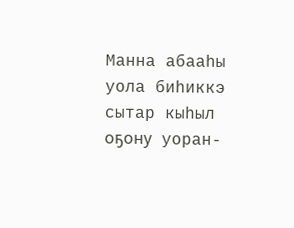Манна абааһы уола биһиккэ сытар кыһыл оҕону уоран-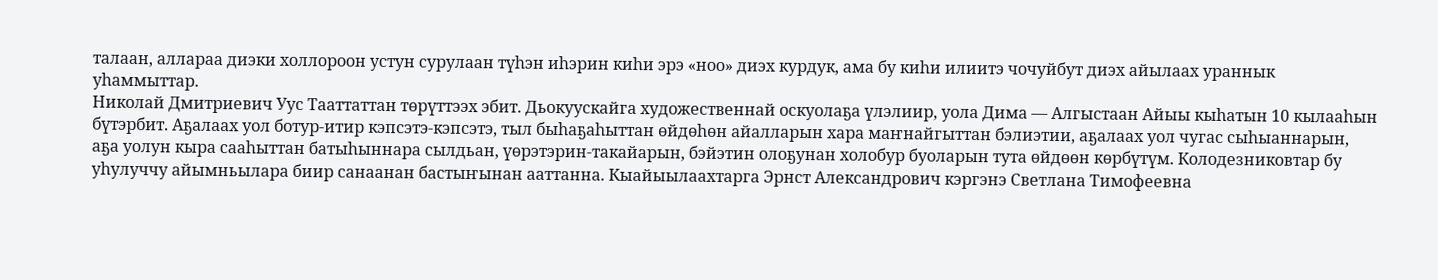талаан, аллараа диэки холлороон устун сурулаан түһэн иһэрин киһи эрэ «ноо» диэх курдук, ама бу киһи илиитэ чочуйбут диэх айылаах ураннык уһаммыттар.
Николай Дмитриевич Уус Тааттаттан төрүттээх эбит. Дьокуускайга художественнай оскуолаҕа үлэлиир, уола Дима — Алгыстаан Айыы кыһатын 10 кылааһын бүтэрбит. Аҕалаах уол ботур-итир кэпсэтэ-кэпсэтэ, тыл быһаҕаһыттан өйдөһөн айалларын хара маҥнайгыттан бэлиэтии, аҕалаах уол чугас сыһыаннарын, аҕа уолун кыра сааһыттан батыһыннара сылдьан, үөрэтэрин-такайарын, бэйэтин олоҕунан холобур буоларын тута өйдөөн көрбүтүм. Колодезниковтар бу уһулуччу айымньылара биир санаанан бастыҥынан ааттанна. Кыайыылаахтарга Эрнст Александрович кэргэнэ Светлана Тимофеевна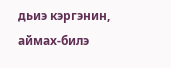дьиэ кэргэнин, аймах-билэ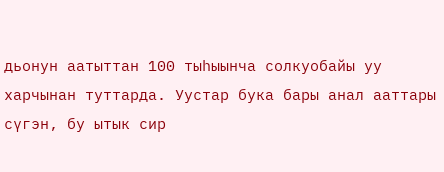дьонун аатыттан 100 тыһыынча солкуобайы уу харчынан туттарда. Уустар бука бары анал ааттары сүгэн, бу ытык сир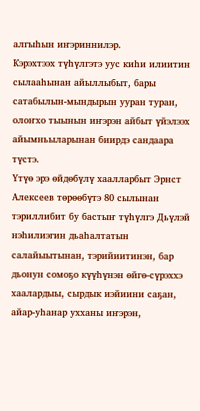алгыһын иҥэриннилэр.
Кэрэхтээх түһүлгэтэ уус киһи илиитин сылааһынан айыллыбыт, бары сатабылын-мындырын ууран туран, олоҥхо тыынын иҥэрэн айбыт үйэлээх айымньыларынан биирдэ сандаара түстэ.
Үтүө эрэ өйдөбүлү хаалларбыт Эрнст Алексеев төрөөбүтэ 80 сылынан тэриллибит бу бастыҥ түһүлгэ Дьүлэй нэһилиэгин дьаһалтатын салайыытынан, тэрийиитинэн, бар дьонун сомоҕо күүһүнэн өйгө-сүрэххэ хаалардыы, сырдык иэйиини саҕан, айар-уһанар ухханы иҥэрэн,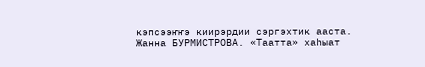кэпсээҥҥэ киирэрдии сэргэхтик ааста.
Жанна БУРМИСТРОВА. «Таатта» хаһыат